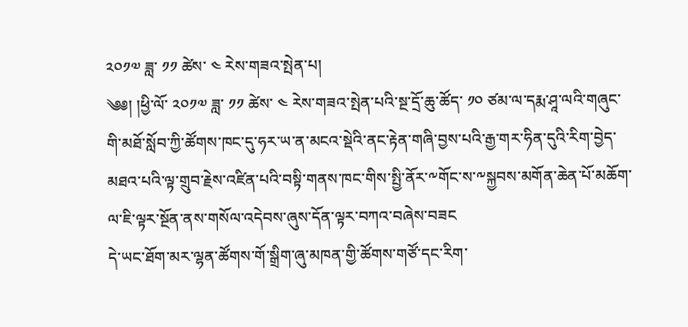༢༠༡༧ ཟླ་ ༡༡ ཚེས་ ༤ རེས་གཟའ་སྤེན་པ།
༄༅། །ཕྱི་ལོ་ ༢༠༡༧ ཟླ་ ༡༡ ཚེས་ ༤ རེས་གཟའ་སྤེན་པའི་སྔ་དྲོ་ཆུ་ཚོད་ ༡༠ ཙམ་ལ་དརྨ་ཤཱ་ལའི་གཞུང་གི་མཐོ་སློབ་ཀྱི་ཚོགས་ཁང་དུ་ཧར་ཡ་ན་མངའ་སྡེའི་ནང་རྟེན་གཞི་བྱས་པའི་རྒྱ་གར་ཧིན་དུའི་རིག་བྱེད་མཐའ་པའི་ལྟ་གྲུབ་རྗེས་འཛིན་པའི་བསྟི་གནས་ཁང་གིས་སྤྱི་ནོར་༸གོང་ས་༸སྐྱབས་མགོན་ཆེན་པོ་མཆོག་ལ་ཇི་ལྟར་སྔོན་ནས་གསོལ་འདེབས་ཞུས་དོན་ལྟར་བཀའ་བཞེས་བཟང
དེ་ཡང་ཐོག་མར་ལྷན་ཚོགས་གོ་སྒྲིག་ཞུ་མཁན་གྱི་ཚོགས་གཙོ་དང་རིག་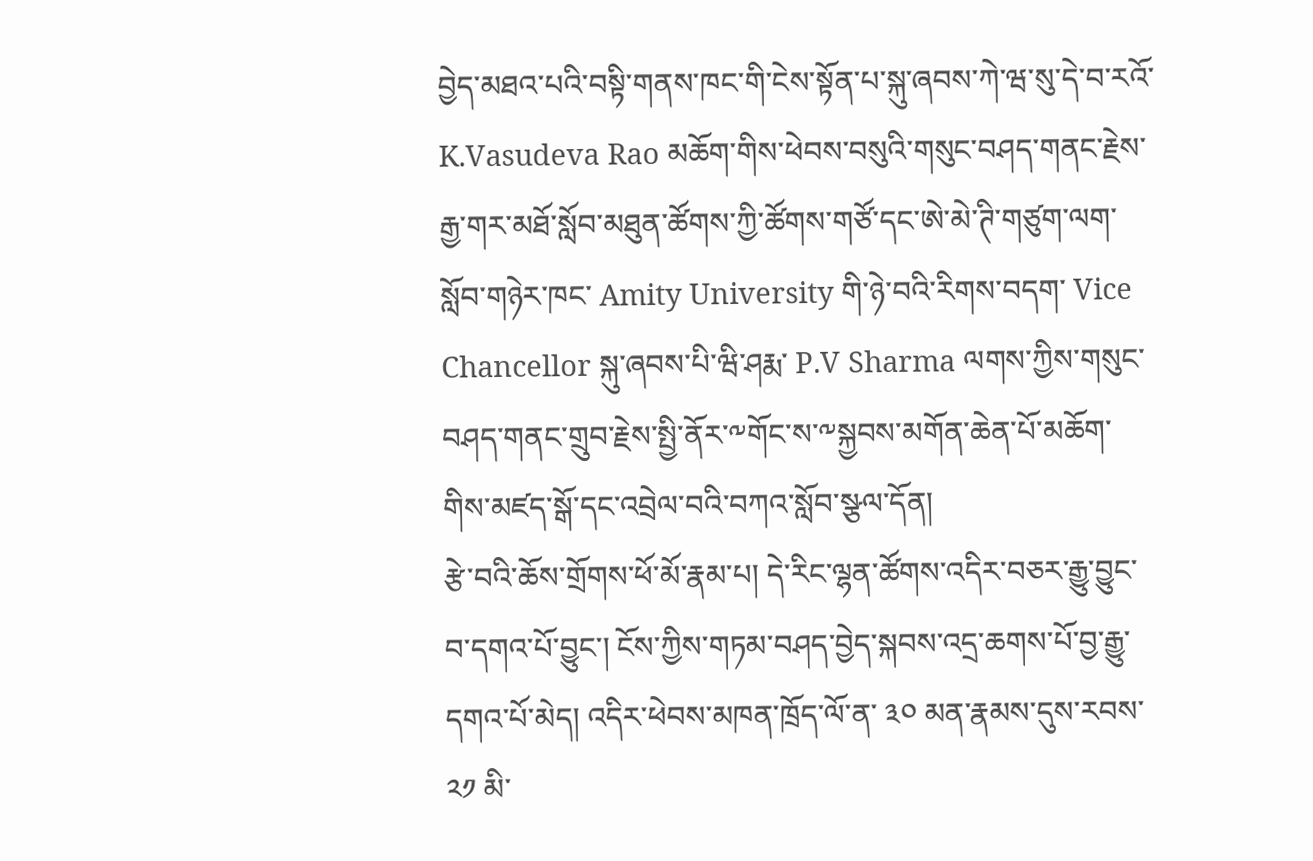བྱེད་མཐའ་པའི་བསྟི་གནས་ཁང་གི་ངེས་སྟོན་པ་སྐུ་ཞབས་ཀེ་ཝ་སུ་དེ་བ་རའོ་ K.Vasudeva Rao མཆོག་གིས་ཕེབས་བསུའི་གསུང་བཤད་གནང་རྗེས་རྒྱ་གར་མཐོ་སློབ་མཐུན་ཚོགས་ཀྱི་ཚོགས་གཙོ་དང་ཨེ་མེ་ཊི་གཙུག་ལག་སློབ་གཉེར་ཁང་ Amity University གི་ཉེ་བའི་རིགས་བདག་ Vice Chancellor སྐུ་ཞབས་པི་ཝི་ཤརྨ་ P.V Sharma ལགས་ཀྱིས་གསུང་བཤད་གནང་གྲུབ་རྗེས་སྤྱི་ནོར་༸གོང་ས་༸སྐྱབས་མགོན་ཆེན་པོ་མཆོག་གིས་མཛད་སྒོ་དང་འབྲེལ་བའི་བཀའ་སློབ་སྩལ་དོན།
རྩེ་བའི་ཆོས་གྲོགས་ཕོ་མོ་རྣམ་པ། དེ་རིང་ལྷན་ཚོགས་འདིར་བཅར་རྒྱུ་བྱུང་བ་དགའ་པོ་བྱུང་། ངོས་ཀྱིས་གཏམ་བཤད་བྱེད་སྐབས་འདྲ་ཆགས་པོ་བྱ་རྒྱུ་དགའ་པོ་མེད། འདིར་ཕེབས་མཁན་ཁྲོད་ལོ་ན་ ༣༠ མན་རྣམས་དུས་རབས་ ༢༡ མི་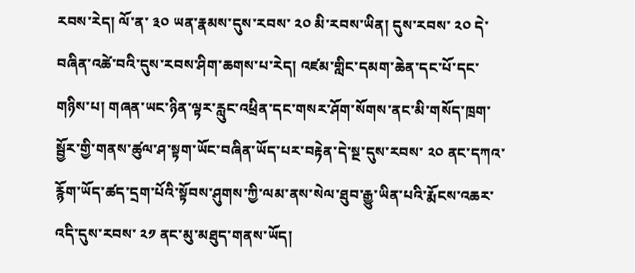རབས་རེད། ལོ་ན་ ༣༠ ཡན་རྣམས་དུས་རབས་ ༢༠ མི་རབས་ཡིན། དུས་རབས་ ༢༠ དེ་བཞིན་འཚེ་བའི་དུས་རབས་ཤིག་ཆགས་པ་རེད། འཛམ་གླིང་དམག་ཆེན་དང་པོ་དང་གཉིས་པ། གཞན་ཡང་ཉིན་ལྟར་རླུང་འཕྲིན་དང་གསར་ཤོག་སོགས་ནང་མི་གསོད་ཁྲག་སྦྱོར་གྱི་གནས་ཚུལ་ཤ་སྟག་ཡོང་བཞིན་ཡོད་པར་བརྟེན་དེ་སྔ་དུས་རབས་ ༢༠ ནང་དཀའ་རྙོག་ཡོད་ཚད་དྲག་པོའི་སྟོབས་ཤུགས་ཀྱི་ལམ་ནས་སེལ་ཐུབ་རྒྱུ་ཡིན་པའི་རྨོངས་འཆར་འདི་དུས་རབས་ ༢༡ ནང་མུ་མཐུད་གནས་ཡོད།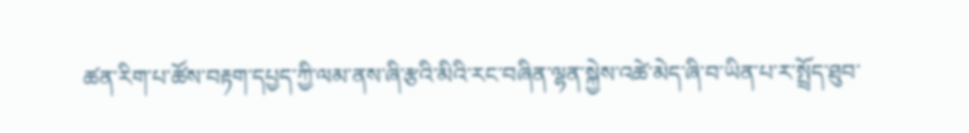ཚན་རིག་པ་ཚོས་བརྟག་དཔྱད་ཀྱི་ལམ་ནས་ཞི་རྩའི་མིའི་རང་བཞིན་ལྷན་སྐྱེས་འཚེ་མེད་ཞི་བ་ཡིན་པ་ར་སྤྲོད་ཐུབ་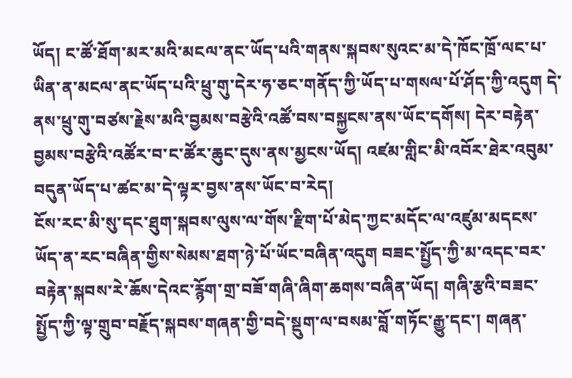ཡོད། ང་ཚོ་ཐོག་མར་མའི་མངལ་ནང་ཡོད་པའི་གནས་སྐབས་སུའང་མ་དེ་ཁོང་ཁྲོ་ལང་པ་ཡིན་ན་མངལ་ནང་ཡོད་པའི་ཕྲུ་གུ་དེར་ཧ་ཅང་གནོད་ཀྱི་ཡོད་པ་གསལ་པོ་ཤོད་ཀྱི་འདུག དེ་ནས་ཕྲུ་གུ་བཙས་རྗེས་མའི་བྱམས་བརྩེའི་འཚོ་བས་བསྐྱངས་ནས་ཡོང་དགོས། དེར་བརྟེན་བྱམས་བརྩེའི་འཚོར་བ་ང་ཚོར་ཆུང་དུས་ནས་མྱངས་ཡོད། འཛམ་གླིང་མི་འབོར་ཐེར་འབུམ་བདུན་ཡོད་པ་ཚང་མ་དེ་ལྟར་བྱས་ནས་ཡོང་བ་རེད།
ངོས་རང་མི་སུ་དང་ཐུག་སྐབས་ལུས་ལ་གོས་རྫིག་པོ་མེད་ཀྱང་མདོང་ལ་འཛུམ་མདངས་ཡོད་ན་རང་བཞིན་གྱིས་སེམས་ཐག་ཉེ་པོ་ཡོང་བཞིན་འདུག བཟང་སྤྱོད་ཀྱི་མ་འདང་བར་བརྟེན་སྐབས་རེ་ཆོས་དེའང་རྙོག་གྲ་བཟོ་གཞི་ཞིག་ཆགས་བཞིན་ཡོད། གཞི་རྩའི་བཟང་སྤྱོད་ཀྱི་ལྟ་གྲུབ་བརྗོད་སྐབས་གཞན་གྱི་བདེ་སྡུག་ལ་བསམ་བློ་གཏོང་རྒྱུ་དང་། གཞན་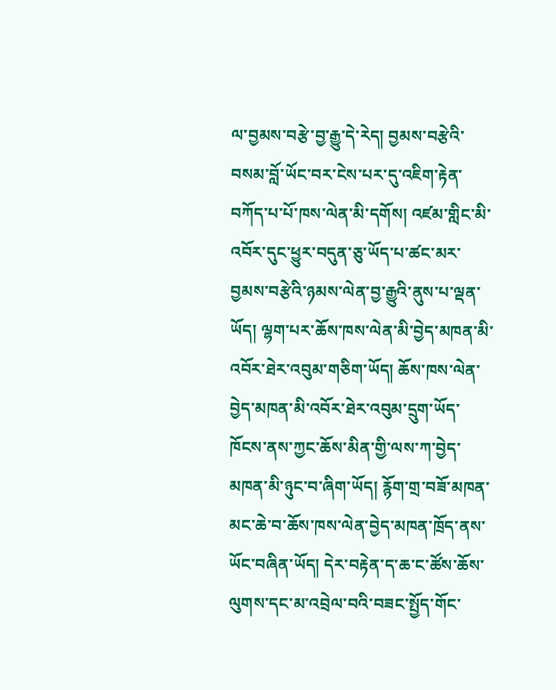ལ་བྱམས་བརྩེ་བྱ་རྒྱུ་དེ་རེད། བྱམས་བརྩེའི་བསམ་བློ་ཡོང་བར་ངེས་པར་དུ་འཇིག་རྟེན་བཀོད་པ་པོ་ཁས་ལེན་མི་དགོས། འཛམ་གླིང་མི་འབོར་དུང་ཕྱུར་བདུན་ཅུ་ཡོད་པ་ཚང་མར་བྱམས་བརྩེའི་ཉམས་ལེན་བྱ་རྒྱུའི་ནུས་པ་ལྡན་ཡོད། ལྷག་པར་ཆོས་ཁས་ལེན་མི་བྱེད་མཁན་མི་འབོར་ཐེར་འབུམ་གཅིག་ཡོད། ཆོས་ཁས་ལེན་བྱེད་མཁན་མི་འབོར་ཐེར་འབུམ་དྲུག་ཡོད་ཁོངས་ནས་ཀྱང་ཆོས་མིན་གྱི་ལས་ཀ་བྱེད་མཁན་མི་ཉུང་བ་ཞིག་ཡོད། རྙོག་གྲ་བཟོ་མཁན་མང་ཆེ་བ་ཆོས་ཁས་ལེན་བྱེད་མཁན་ཁྲོད་ནས་ཡོང་བཞིན་ཡོད། དེར་བརྟེན་ད་ཆ་ང་ཚོས་ཆོས་ལུགས་དང་མ་འབྲེལ་བའི་བཟང་སྤྱོད་གོང་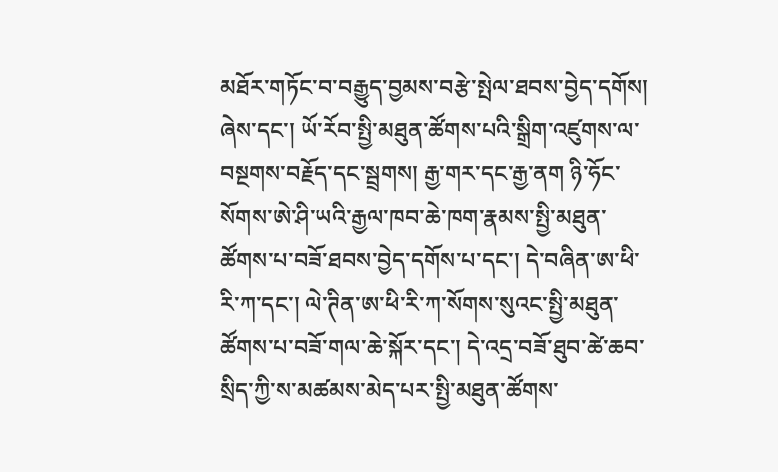མཐོར་གཏོང་བ་བརྒྱུད་བྱམས་བརྩེ་སྤེལ་ཐབས་བྱེད་དགོས། ཞེས་དང་། ཡོ་རོབ་སྤྱི་མཐུན་ཚོགས་པའི་སྒྲིག་འཛུགས་ལ་བསྔགས་བརྗོད་དང་སྦྲགས། རྒྱ་གར་དང་རྒྱ་ནག ཉི་ཧོང་སོགས་ཨེ་ཤི་ཡའི་རྒྱལ་ཁབ་ཆེ་ཁག་རྣམས་སྤྱི་མཐུན་ཚོགས་པ་བཟོ་ཐབས་བྱེད་དགོས་པ་དང་། དེ་བཞིན་ཨ་ཕི་རི་ཀ་དང་། ལེ་ཊིན་ཨ་ཕི་རི་ཀ་སོགས་སུའང་སྤྱི་མཐུན་ཚོགས་པ་བཟོ་གལ་ཆེ་སྐོར་དང་། དེ་འདྲ་བཟོ་ཐུབ་ཚེ་ཆབ་སྲིད་ཀྱི་ས་མཚམས་མེད་པར་སྤྱི་མཐུན་ཚོགས་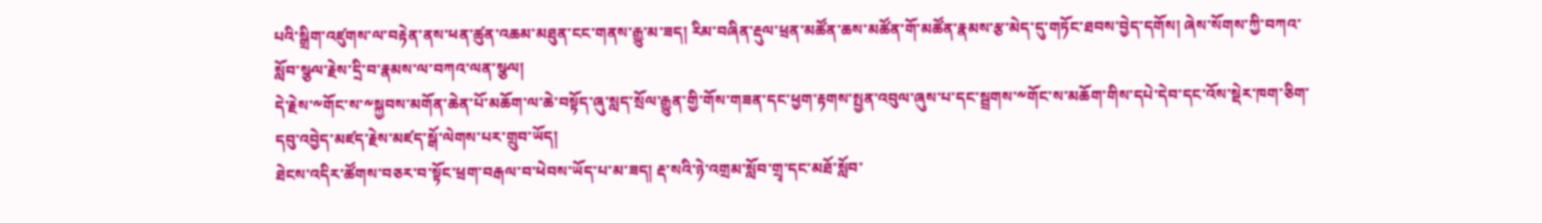པའི་སྒྲིག་འཛུགས་ལ་བརྟེན་ནས་ཕན་ཚུན་འཆམ་མཐུན་ངང་གནས་རྒྱུ་མ་ཟད། རིམ་བཞིན་རྡུལ་ཕྲན་མཚོན་ཆས་མཚོན་གོ་མཚོན་རྣམས་རྩ་མེད་དུ་གཏོང་ཐབས་བྱེད་དགོས། ཞེས་སོགས་ཀྱི་བཀའ་སློབ་སྩལ་རྗེས་དྲི་བ་རྣམས་ལ་བཀའ་ལན་སྩལ།
དེ་རྗེས་༸གོང་ས་༸སྐྱབས་མགོན་ཆེན་པོ་མཆོག་ལ་ཆེ་བསྟོད་ཞུ་སླད་སྲོལ་རྒྱུན་གྱི་གོས་གཟན་དང་ཕྱག་རྟགས་སྤྱན་འབུལ་ཞུས་པ་དང་སྦྲགས་༸གོང་ས་མཆོག་གིས་དཔེ་དེབ་དང་འོས་སྡེར་ཁག་ཅིག་དབུ་འབྱེད་མཛད་རྗེས་མཛད་སྒོ་ལེགས་པར་གྲུབ་ཡོད།
ཐེངས་འདིར་ཚོགས་བཅར་བ་སྟོང་ཕྲག་བརྒལ་བ་ཕེབས་ཡོད་པ་མ་ཟད། རྡ་སའི་ཉེ་འགྲམ་སློབ་གྲྭ་དང་མཐོ་སློབ་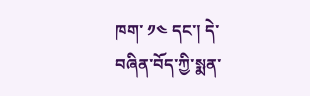ཁག་ ༡༤ དང་། དེ་བཞིན་བོད་ཀྱི་སྨན་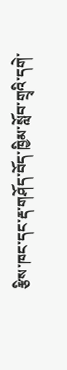རྩིས་ཁང་དང་རྡ་གཤོད་བོད་ཁྱིམ་སློབ་གྲྭའི་དགེ་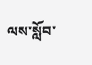ལས་སློབ་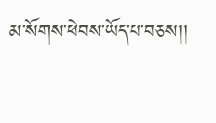མ་སོགས་ཕེབས་ཡོད་པ་བཅས།།